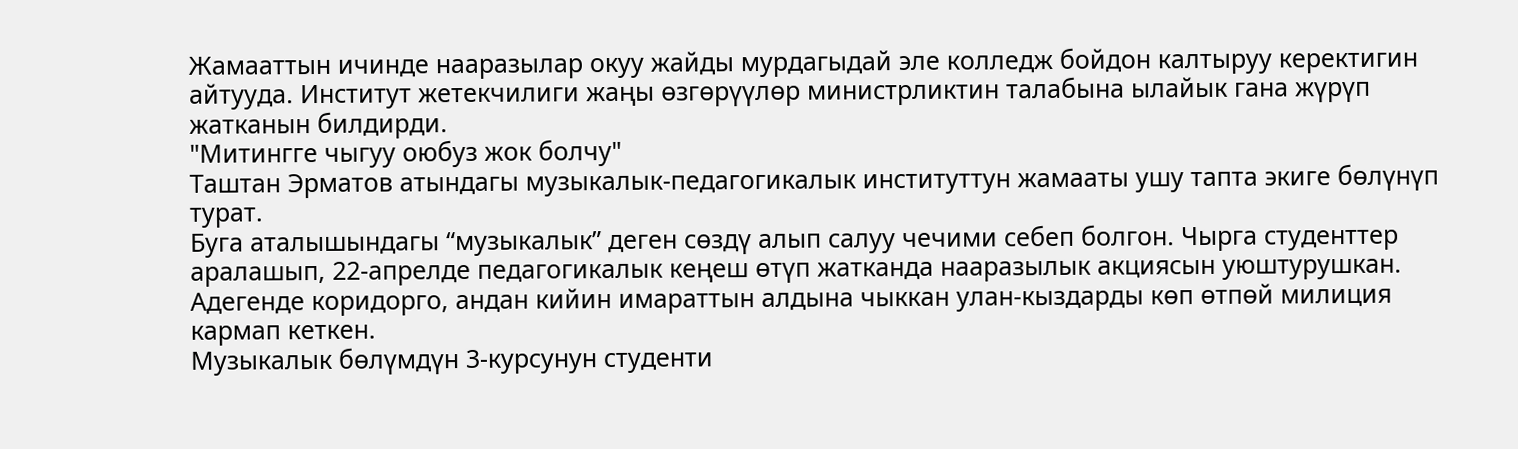Жамааттын ичинде нааразылар окуу жайды мурдагыдай эле колледж бойдон калтыруу керектигин айтууда. Институт жетекчилиги жаңы өзгөрүүлөр министрликтин талабына ылайык гана жүрүп жатканын билдирди.
"Митингге чыгуу оюбуз жок болчу"
Таштан Эрматов атындагы музыкалык-педагогикалык институттун жамааты ушу тапта экиге бөлүнүп турат.
Буга аталышындагы “музыкалык” деген сөздү алып салуу чечими себеп болгон. Чырга студенттер аралашып, 22-апрелде педагогикалык кеңеш өтүп жатканда нааразылык акциясын уюштурушкан.
Адегенде коридорго, андан кийин имараттын алдына чыккан улан-кыздарды көп өтпөй милиция кармап кеткен.
Музыкалык бөлүмдүн 3-курсунун студенти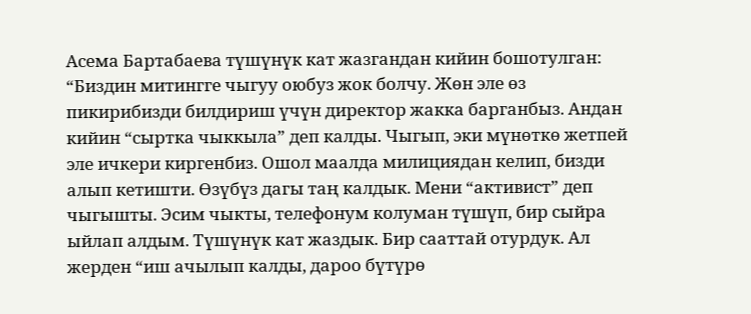Асема Бартабаева түшүнүк кат жазгандан кийин бошотулган:
“Биздин митингге чыгуу оюбуз жок болчу. Жөн эле өз пикирибизди билдириш үчүн директор жакка барганбыз. Андан кийин “сыртка чыккыла” деп калды. Чыгып, эки мүнөткө жетпей эле ичкери киргенбиз. Ошол маалда милициядан келип, бизди алып кетишти. Өзүбүз дагы таң калдык. Мени “активист” деп чыгышты. Эсим чыкты, телефонум колуман түшүп, бир сыйра ыйлап алдым. Түшүнүк кат жаздык. Бир сааттай отурдук. Ал жерден “иш ачылып калды, дароо бүтүрө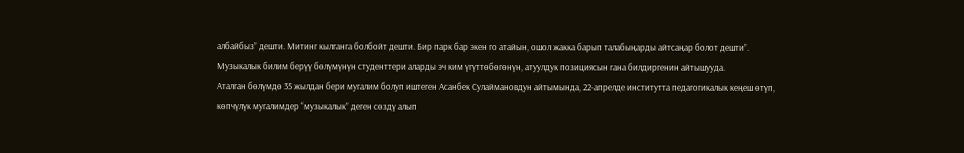албайбыз” дешти. Митинг кылганга болбойт дешти. Бир парк бар экен го атайын, ошол жакка барып талабыңарды айтсаңар болот дешти”.
Музыкалык билим берүү бөлүмүнүн студенттери аларды эч ким үгүттөбөгөнүн, атуулдук позициясын гана билдиргенин айтышууда.
Аталган бөлүмдө 35 жылдан бери мугалим болуп иштеген Асанбек Сулаймановдун айтымында, 22-апрелде институтта педагогикалык кеңеш өтүп, көпчүлүк мугалимдер “музыкалык” деген сөздү алып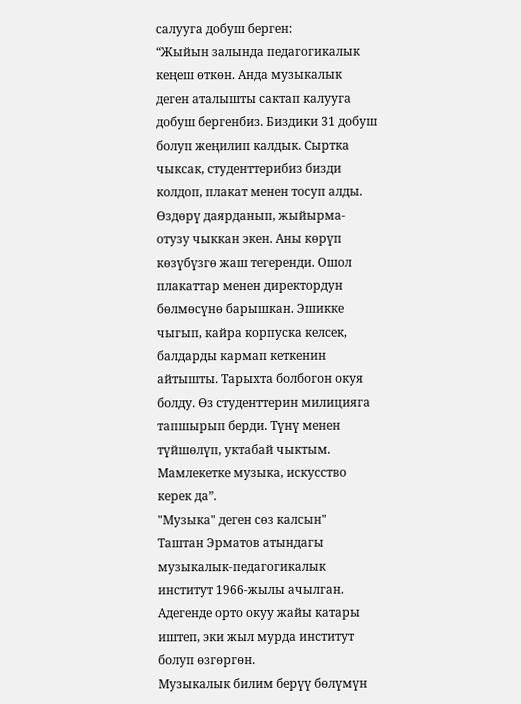салууга добуш берген:
“Жыйын залында педагогикалык кеңеш өткөн. Анда музыкалык деген аталышты сактап калууга добуш бергенбиз. Биздики 31 добуш болуп жеңилип калдык. Сыртка чыксак, студенттерибиз бизди колдоп, плакат менен тосуп алды. Өздөрү даярданып, жыйырма-отузу чыккан экен. Аны көрүп көзүбүзгө жаш тегеренди. Ошол плакаттар менен директордун бөлмөсүнө барышкан. Эшикке чыгып, кайра корпуска келсек, балдарды кармап кеткенин айтышты. Тарыхта болбогон окуя болду. Өз студенттерин милицияга тапшырып берди. Түнү менен түйшөлүп, уктабай чыктым. Мамлекетке музыка, искусство керек да”.
"Музыка" деген сөз калсын"
Таштан Эрматов атындагы музыкалык-педагогикалык институт 1966-жылы ачылган. Адегенде орто окуу жайы катары иштеп, эки жыл мурда институт болуп өзгөргөн.
Музыкалык билим берүү бөлүмүн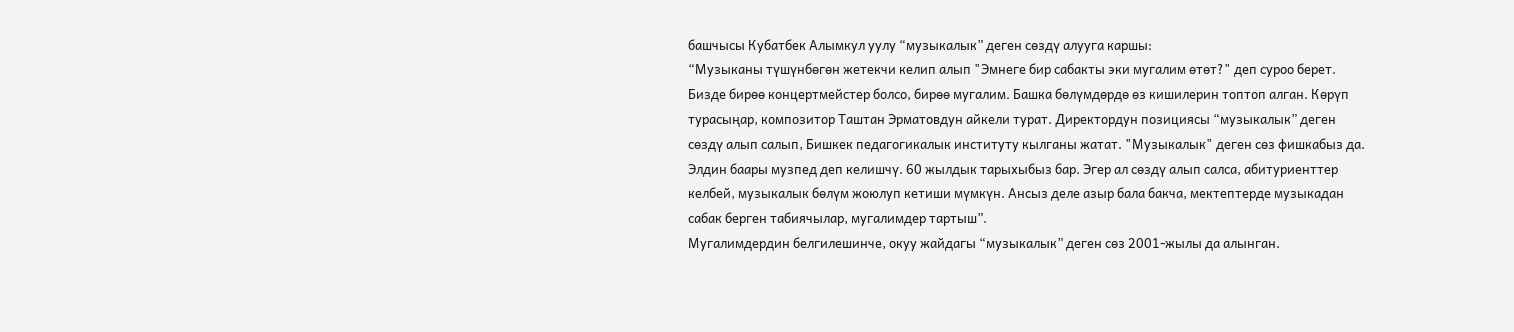башчысы Кубатбек Алымкул уулу “музыкалык” деген сөздү алууга каршы:
“Музыканы түшүнбөгөн жетекчи келип алып "Эмнеге бир сабакты эки мугалим өтөт?" деп суроо берет. Бизде бирөө концертмейстер болсо, бирөө мугалим. Башка бөлүмдөрдө өз кишилерин топтоп алган. Көрүп турасыңар, композитор Таштан Эрматовдун айкели турат. Директордун позициясы “музыкалык” деген сөздү алып салып, Бишкек педагогикалык институту кылганы жатат. "Музыкалык" деген сөз фишкабыз да. Элдин баары музпед деп келишчү. 60 жылдык тарыхыбыз бар. Эгер ал сөздү алып салса, абитуриенттер келбей, музыкалык бөлүм жоюлуп кетиши мүмкүн. Ансыз деле азыр бала бакча, мектептерде музыкадан сабак берген табиячылар, мугалимдер тартыш”.
Мугалимдердин белгилешинче, окуу жайдагы “музыкалык” деген сөз 2001-жылы да алынган.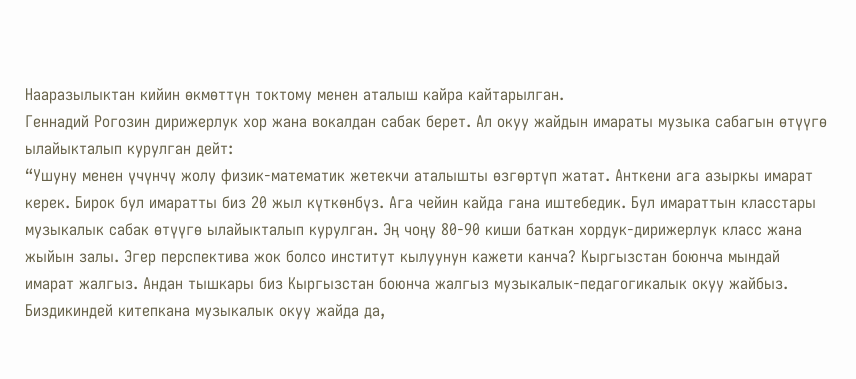Нааразылыктан кийин өкмөттүн токтому менен аталыш кайра кайтарылган.
Геннадий Рогозин дирижерлук хор жана вокалдан сабак берет. Ал окуу жайдын имараты музыка сабагын өтүүгө ылайыкталып курулган дейт:
“Ушуну менен үчүнчү жолу физик-математик жетекчи аталышты өзгөртүп жатат. Анткени ага азыркы имарат керек. Бирок бул имаратты биз 20 жыл күткөнбүз. Ага чейин кайда гана иштебедик. Бул имараттын класстары музыкалык сабак өтүүгө ылайыкталып курулган. Эң чоңу 80-90 киши баткан хордук-дирижерлук класс жана жыйын залы. Эгер перспектива жок болсо институт кылуунун кажети канча? Кыргызстан боюнча мындай имарат жалгыз. Андан тышкары биз Кыргызстан боюнча жалгыз музыкалык-педагогикалык окуу жайбыз. Биздикиндей китепкана музыкалык окуу жайда да,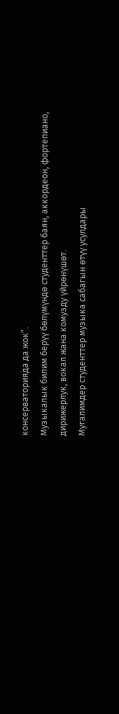консерваторияда да жок”.
Музыкалык билим берүү бөлүмүндө студенттер баян, аккордеон, фортепиано, дирижерлук, вокал жана комузду үйрөнүшөт.
Мугалимдер студенттер музыка сабагын өтүү усулдары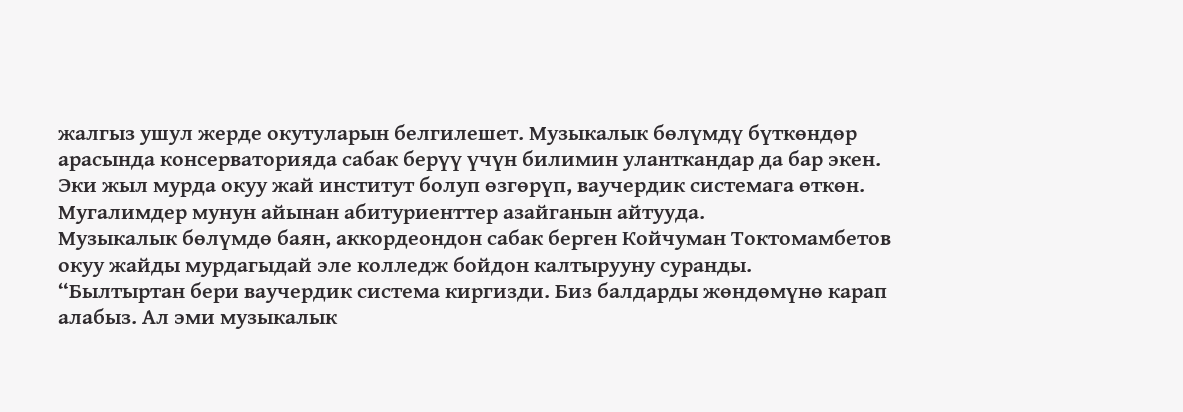жалгыз ушул жерде окутуларын белгилешет. Музыкалык бөлүмдү бүткөндөр арасында консерваторияда сабак берүү үчүн билимин уланткандар да бар экен.
Эки жыл мурда окуу жай институт болуп өзгөрүп, ваучердик системага өткөн. Мугалимдер мунун айынан абитуриенттер азайганын айтууда.
Музыкалык бөлүмдө баян, аккордеондон сабак берген Койчуман Токтомамбетов окуу жайды мурдагыдай эле колледж бойдон калтырууну суранды.
“Былтыртан бери ваучердик система киргизди. Биз балдарды жөндөмүнө карап алабыз. Ал эми музыкалык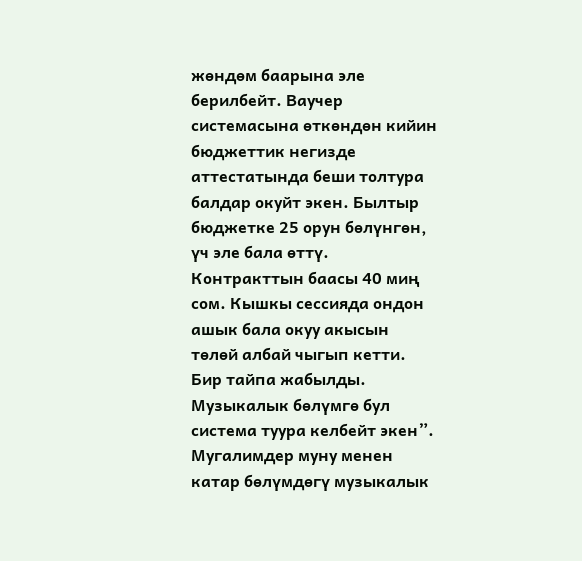жөндөм баарына эле берилбейт. Ваучер системасына өткөндөн кийин бюджеттик негизде аттестатында беши толтура балдар окуйт экен. Былтыр бюджетке 25 орун бөлүнгөн, үч эле бала өттү. Контракттын баасы 40 миң сом. Кышкы сессияда ондон ашык бала окуу акысын төлөй албай чыгып кетти. Бир тайпа жабылды. Музыкалык бөлүмгө бул система туура келбейт экен”.
Мугалимдер муну менен катар бөлүмдөгү музыкалык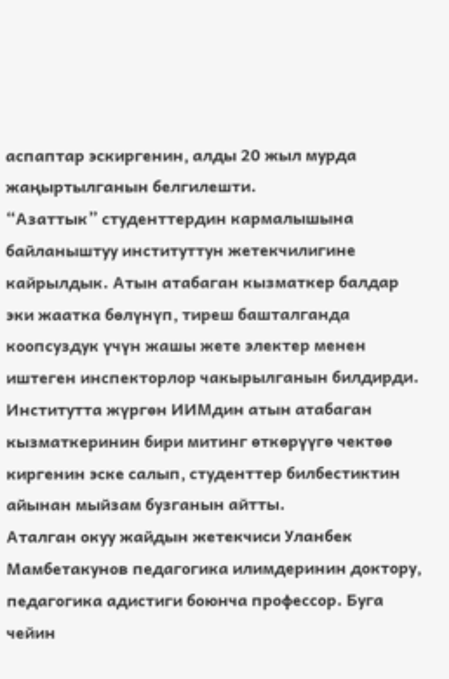аспаптар эскиргенин, алды 20 жыл мурда жаңыртылганын белгилешти.
“Азаттык” студенттердин кармалышына байланыштуу институттун жетекчилигине кайрылдык. Атын атабаган кызматкер балдар эки жаатка бөлүнүп, тиреш башталганда коопсуздук үчүн жашы жете электер менен иштеген инспекторлор чакырылганын билдирди.
Институтта жүргөн ИИМдин атын атабаган кызматкеринин бири митинг өткөрүүгө чектөө киргенин эске салып, студенттер билбестиктин айынан мыйзам бузганын айтты.
Аталган окуу жайдын жетекчиси Уланбек Мамбетакунов педагогика илимдеринин доктору, педагогика адистиги боюнча профессор. Буга чейин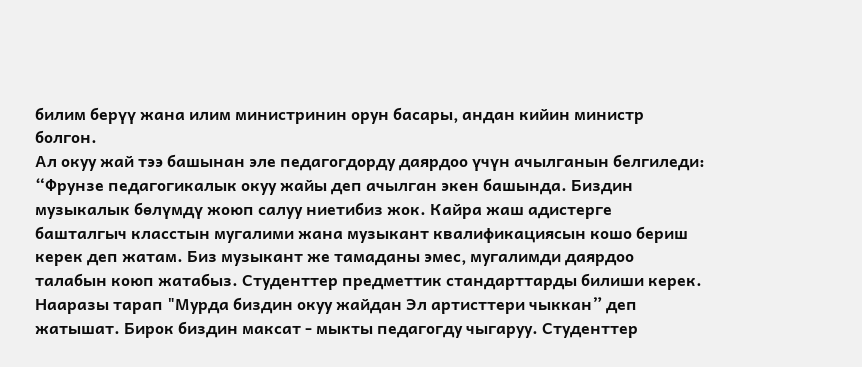билим берүү жана илим министринин орун басары, андан кийин министр болгон.
Ал окуу жай тээ башынан эле педагогдорду даярдоо үчүн ачылганын белгиледи:
“Фрунзе педагогикалык окуу жайы деп ачылган экен башында. Биздин музыкалык бөлүмдү жоюп салуу ниетибиз жок. Кайра жаш адистерге башталгыч класстын мугалими жана музыкант квалификациясын кошо бериш керек деп жатам. Биз музыкант же тамаданы эмес, мугалимди даярдоо талабын коюп жатабыз. Студенттер предметтик стандарттарды билиши керек. Нааразы тарап "Мурда биздин окуу жайдан Эл артисттери чыккан” деп жатышат. Бирок биздин максат - мыкты педагогду чыгаруу. Студенттер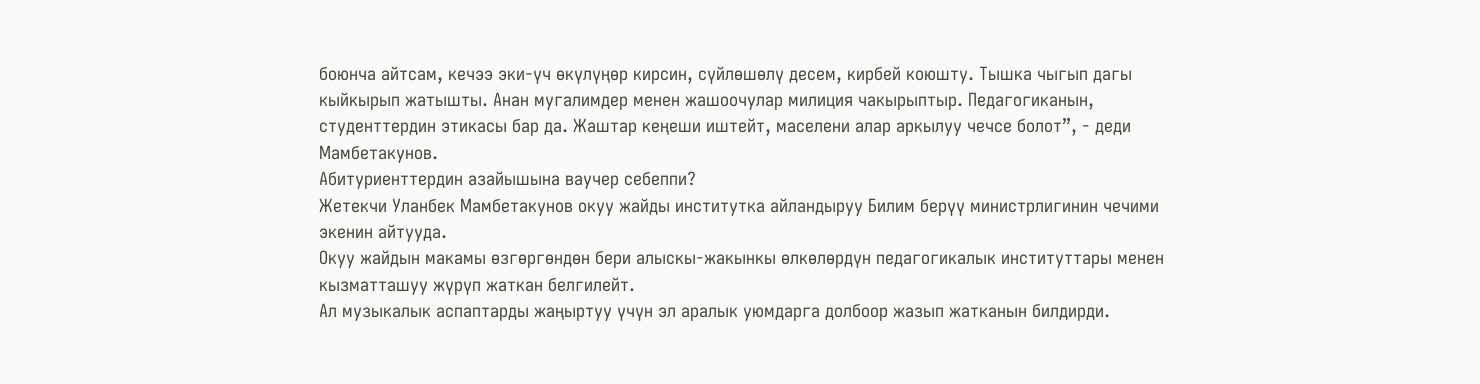боюнча айтсам, кечээ эки-үч өкүлүңөр кирсин, сүйлөшөлү десем, кирбей коюшту. Тышка чыгып дагы кыйкырып жатышты. Анан мугалимдер менен жашоочулар милиция чакырыптыр. Педагогиканын, студенттердин этикасы бар да. Жаштар кеңеши иштейт, маселени алар аркылуу чечсе болот”, - деди Мамбетакунов.
Абитуриенттердин азайышына ваучер себеппи?
Жетекчи Уланбек Мамбетакунов окуу жайды институтка айландыруу Билим берүү министрлигинин чечими экенин айтууда.
Окуу жайдын макамы өзгөргөндөн бери алыскы-жакынкы өлкөлөрдүн педагогикалык институттары менен кызматташуу жүрүп жаткан белгилейт.
Ал музыкалык аспаптарды жаңыртуу үчүн эл аралык уюмдарга долбоор жазып жатканын билдирди.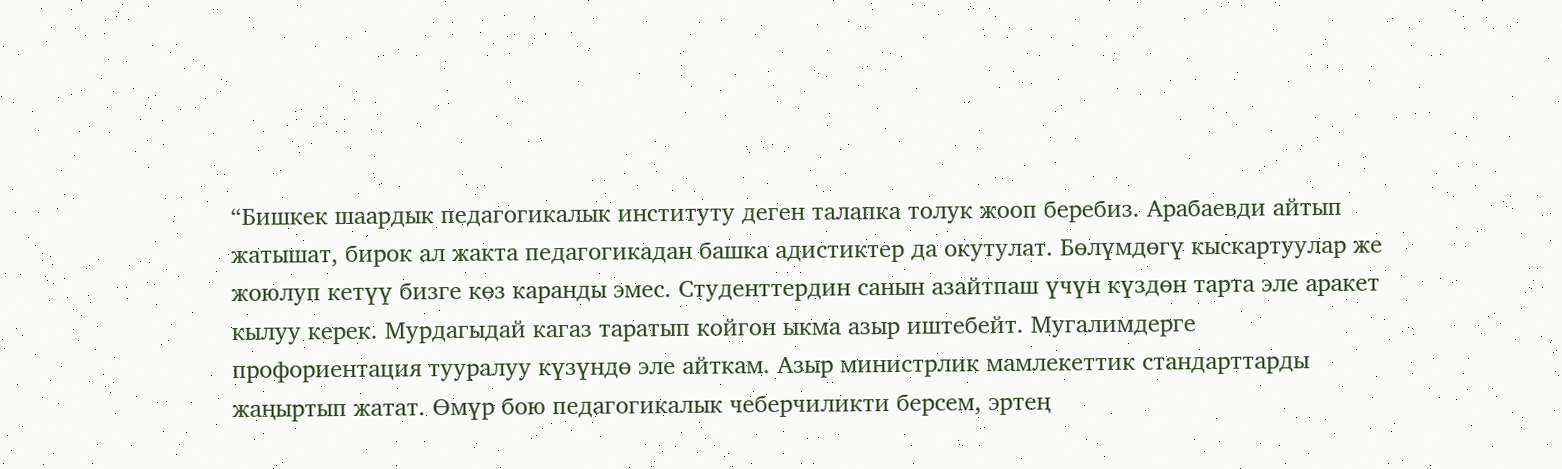“Бишкек шаардык педагогикалык институту деген талапка толук жооп беребиз. Арабаевди айтып жатышат, бирок ал жакта педагогикадан башка адистиктер да окутулат. Бөлүмдөгү кыскартуулар же жоюлуп кетүү бизге көз каранды эмес. Студенттердин санын азайтпаш үчүн күздөн тарта эле аракет кылуу керек. Мурдагыдай кагаз таратып койгон ыкма азыр иштебейт. Мугалимдерге профориентация тууралуу күзүндө эле айткам. Азыр министрлик мамлекеттик стандарттарды жаңыртып жатат. Өмүр бою педагогикалык чеберчиликти берсем, эртең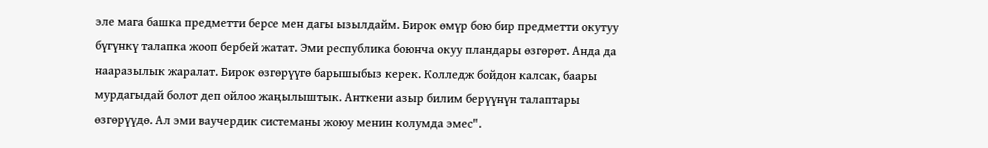эле мага башка предметти берсе мен дагы ызылдайм. Бирок өмүр бою бир предметти окутуу бүгүнкү талапка жооп бербей жатат. Эми республика боюнча окуу пландары өзгөрөт. Анда да нааразылык жаралат. Бирок өзгөрүүгө барышыбыз керек. Колледж бойдон калсак, баары мурдагыдай болот деп ойлоо жаңылыштык. Анткени азыр билим берүүнүн талаптары өзгөрүүдө. Ал эми ваучердик системаны жоюу менин колумда эмес".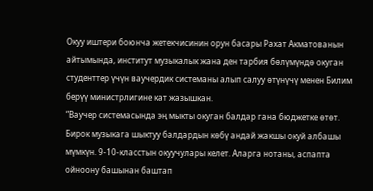Окуу иштери боюнча жетекчисинин орун басары Рахат Акматованын айтымында, институт музыкалык жана ден тарбия бөлүмүндө окуган студенттер үчүн ваучердик системаны алып салуу өтүнүчү менен Билим берүү министрлигине кат жазышкан.
“Ваучер системасында эң мыкты окуган балдар гана бюджетке өтөт. Бирок музыкага шыктуу балдардын көбү андай жакшы окуй албашы мүмкүн. 9-10-класстын окуучулары келет. Аларга нотаны, аспапта ойноону башынан баштап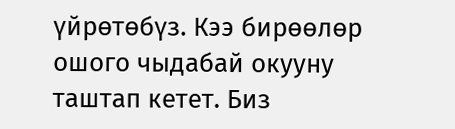үйрөтөбүз. Кээ бирөөлөр ошого чыдабай окууну таштап кетет. Биз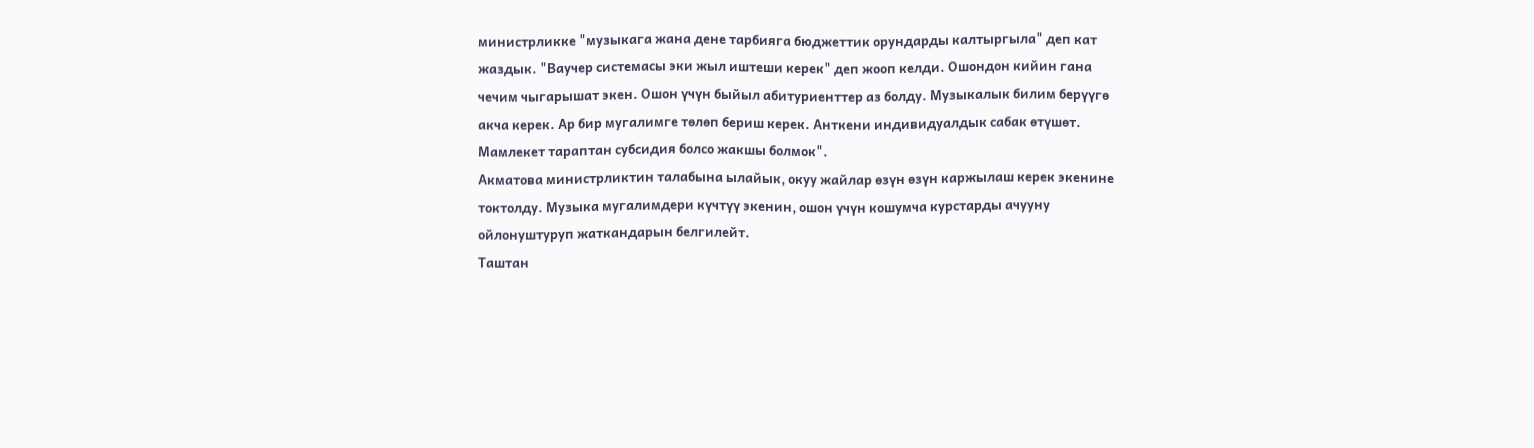министрликке "музыкага жана дене тарбияга бюджеттик орундарды калтыргыла" деп кат жаздык. "Ваучер системасы эки жыл иштеши керек" деп жооп келди. Ошондон кийин гана чечим чыгарышат экен. Ошон үчүн быйыл абитуриенттер аз болду. Музыкалык билим берүүгө акча керек. Ар бир мугалимге төлөп бериш керек. Анткени индивидуалдык сабак өтүшөт. Мамлекет тараптан субсидия болсо жакшы болмок".
Акматова министрликтин талабына ылайык, окуу жайлар өзүн өзүн каржылаш керек экенине токтолду. Музыка мугалимдери күчтүү экенин, ошон үчүн кошумча курстарды ачууну ойлонуштуруп жаткандарын белгилейт.
Таштан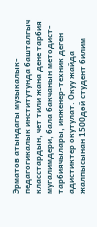Эрматов атындагы музыкалык-педагогикалык институтунда башталгыч класстардын, чет тили жана дене тарбия мугалимдери, бала бакчанын методист-тарбиячылары, инженер-техник деген адистиктер окутулат. Окуу жайда жалпысынан 1500дөй студент билим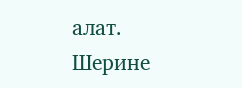алат.
Шерине